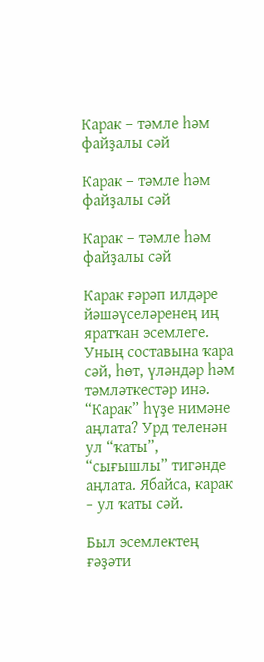Карак – тәмле һәм файҙалы сәй

Карак – тәмле һәм файҙалы сәй

Карак – тәмле һәм файҙалы сәй

Карак ғәрәп илдәре йәшәүселәренең иң яратҡан эсемлеге. Уның составына ҡара сәй, һөт, үләндәр һәм тәмләткестәр инә. “Карак” һүҙе нимәне аңлата? Урд теленән ул “ҡаты”, “сығышлы” тигәнде аңлата. Ябайса, карак − ул ҡаты сәй.

Был эсемлектең ғәҙәти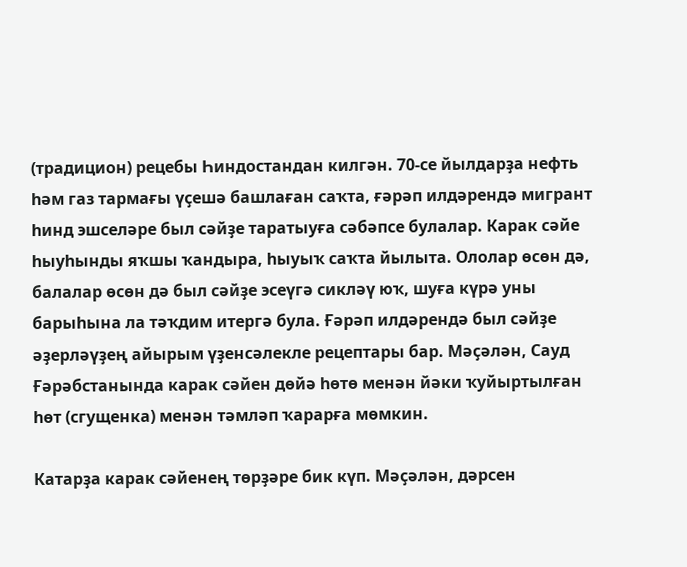(традицион) рецебы Һиндостандан килгән. 70-се йылдарҙа нефть һәм газ тармағы үҫешә башлаған саҡта, ғәрәп илдәрендә мигрант һинд эшселәре был сәйҙе таратыуға сәбәпсе булалар. Карак сәйе һыуһынды яҡшы ҡандыра, һыуыҡ саҡта йылыта. Ололар өсөн дә, балалар өсөн дә был сәйҙе эсеүгә сикләү юҡ, шуға күрә уны барыһына ла тәҡдим итергә була. Ғәрәп илдәрендә был сәйҙе әҙерләүҙең айырым үҙенсәлекле рецептары бар. Мәҫәлән, Сауд Ғәрәбстанында карак сәйен дөйә һөтө менән йәки ҡуйыртылған һөт (сгущенка) менән тәмләп ҡарарға мөмкин.

Катарҙа карак сәйенең төрҙәре бик күп. Мәҫәлән, дәрсен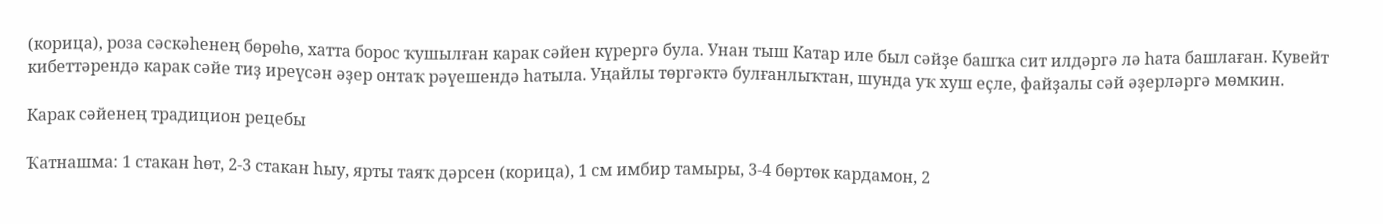(корица), роза сәскәһенең бөрөһө, хатта борос ҡушылған карак сәйен күрергә була. Унан тыш Катар иле был сәйҙе башҡа сит илдәргә лә һата башлаған. Кувейт кибеттәрендә карак сәйе тиҙ иреүсән әҙер онтаҡ рәүешендә һатыла. Уңайлы төргәктә булғанлыҡтан, шунда уҡ хуш еҫле, файҙалы сәй әҙерләргә мөмкин.

Карак сәйенең традицион рецебы

Ҡатнашма: 1 стакан һөт, 2-3 стакан һыу, ярты таяҡ дәрсен (корица), 1 см имбир тамыры, 3-4 бөртөк кардамон, 2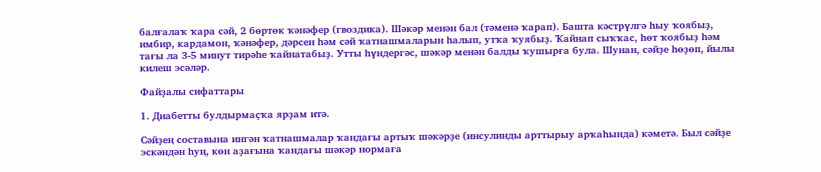балғалаҡ ҡара сәй, 2 бөртөк ҡәнәфер (гвоздика). Шәкәр менән бал (тәменә ҡарап). Башта кәстрүлгә һыу ҡоябыҙ, имбир, кардамон, ҡәнәфер, дәрсен һәм сәй ҡатнашмаларын һалып, утҡа ҡуябыҙ. Ҡайнап сыҡҡас, һөт ҡоябыҙ һәм тағы ла 3-5 минут тирәһе ҡайнатабыҙ. Утты һүндергәс, шәкәр менән балды ҡушырға була. Шунан, сәйҙе һөҙөп, йылы килеш эсәләр.

Файҙалы сифаттары

1. Диабетты булдырмаҫҡа ярҙам итә.

Сәйҙең составына ингән ҡатнашмалар ҡандағы артыҡ шәкәрҙе (инсулинды арттырыу арҡаһында) кәметә. Был сәйҙе эскәндән һуң, көн аҙағына ҡандағы шәкәр нормаға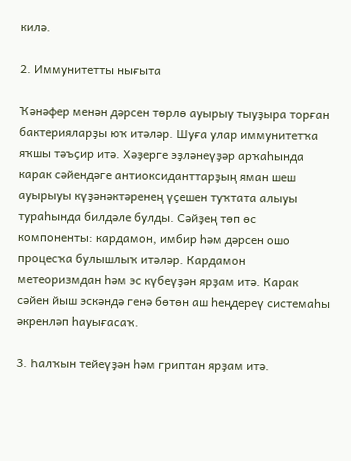килә.

2. Иммунитетты нығыта

Ҡәнәфер менән дәрсен төрлө ауырыу тыуҙыра торған бактерияларҙы юҡ итәләр. Шуға улар иммунитетҡа яҡшы тәъҫир итә. Хәҙерге эҙләнеүҙәр арҡаһында карак сәйендәге антиоксиданттарҙың яман шеш ауырыуы күҙәнәктәренең үҫешен туҡтата алыуы тураһында билдәле булды. Сәйҙең төп өс компоненты: кардамон, имбир һәм дәрсен ошо процесҡа булышлыҡ итәләр. Кардамон метеоризмдан һәм эс күбеүҙән ярҙам итә. Карак сәйен йыш эскәндә генә бөтөн аш һеңдереү системаһы әкренләп һауығасаҡ.

3. Һалҡын тейеүҙән һәм гриптан ярҙам итә.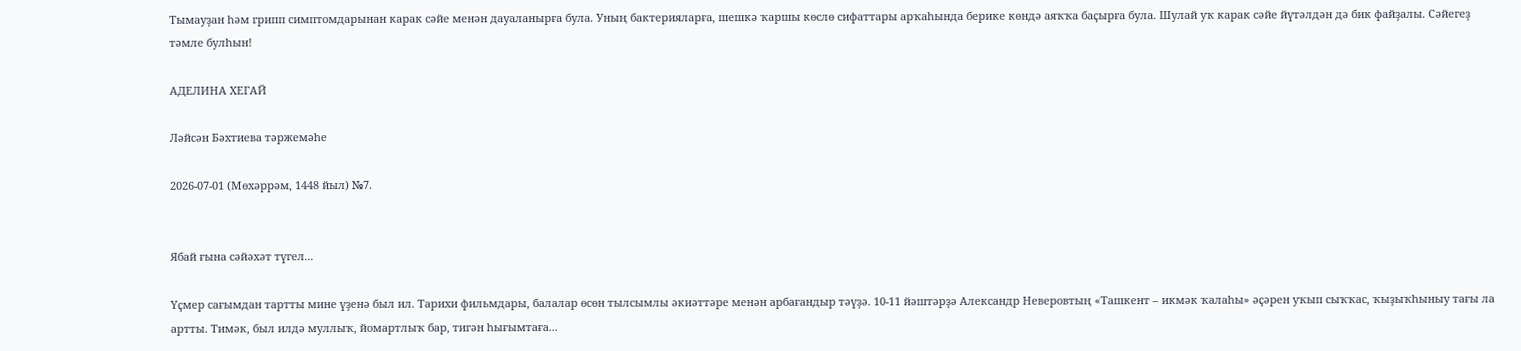Тымауҙан һәм грипп симптомдарынан карак сәйе менән дауаланырға була. Уның бактерияларға, шешкә ҡаршы көслө сифаттары арҡаһында берике көндә аяҡҡа баҫырға була. Шулай уҡ карак сәйе йүтәлдән дә бик файҙалы. Сәйегеҙ тәмле булһын!

АДЕЛИНА ХЕГАЙ

Ләйсән Бәхтиева тәржемәһе

2026-07-01 (Мөхәррәм, 1448 йыл) №7.


Ябай ғына сәйәхәт түгел...

Үҫмер сағымдан тартты мине үҙенә был ил. Тарихи фильмдары, балалар өсөн тылсымлы әкиәттәре менән арбағандыр тәүҙә. 10-11 йәштәрҙә Александр Неверовтың «Ташкент – икмәк ҡалаһы» әҫәрен уҡып сыҡҡас, ҡыҙыҡһыныу тағы ла артты. Тимәк, был илдә муллыҡ, йомартлыҡ бар, тигән һығымтаға...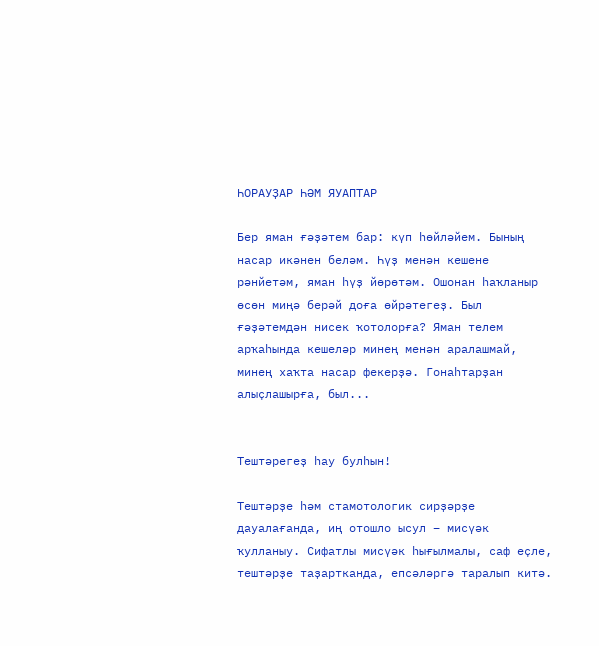ҺОРАУҘАР ҺӘМ ЯУАПТАР

Бер яман ғәҙәтем бар: күп һөйләйем. Бының насар икәнен беләм. Һүҙ менән кешене рәнйетәм, яман һүҙ йөрөтәм. Ошонан һаҡланыр өсөн миңә берәй доға өйрәтегеҙ. Был ғәҙәтемдән нисек ҡотолорға? Яман телем арҡаһында кешеләр минең менән аралашмай, минең хаҡта насар фекерҙә. Гонаһтарҙан алыҫлашырға, был...


Тештәрегеҙ һау булһын!

Тештәрҙе һәм стамотологик сирҙәрҙе дауалағанда, иң отошло ысул − мисүәк ҡулланыу. Сифатлы мисүәк һығылмалы, саф еҫле, тештәрҙе таҙартканда, епсәләргә таралып китә.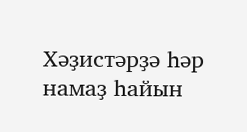Хәҙистәрҙә һәр намаҙ һайын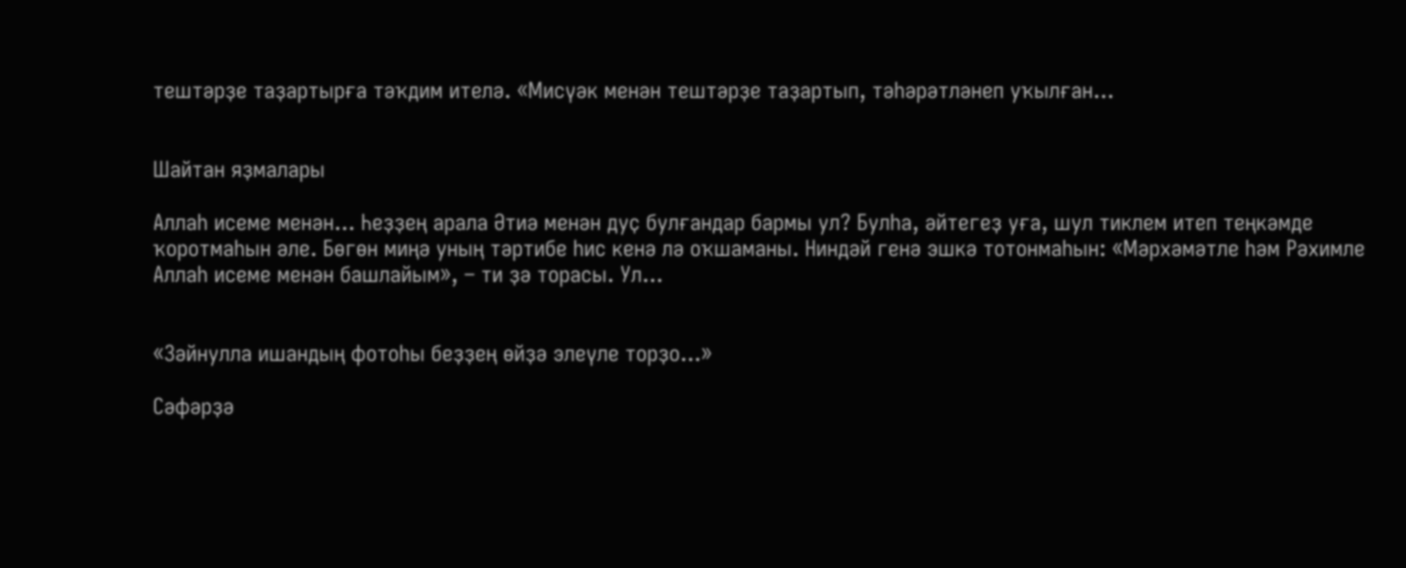тештәрҙе таҙартырға тәҡдим ителә. «Мисүәк менән тештәрҙе таҙартып, тәһәрәтләнеп уҡылған...


Шайтан яҙмалары

Аллаһ исеме менән... Һеҙҙең арала Әтиә менән дуҫ булғандар бармы ул? Булһа, әйтегеҙ уға, шул тиклем итеп теңкәмде ҡоротмаһын әле. Бөгөн миңә уның тәртибе һис кенә лә оҡшаманы. Ниндәй генә эшкә тотонмаһын: «Мәрхәмәтле һәм Рәхимле Аллаһ исеме менән башлайым», – ти ҙә торасы. Ул...


«Зәйнулла ишандың фотоһы беҙҙең өйҙә элеүле торҙо...»

Сәфәрҙә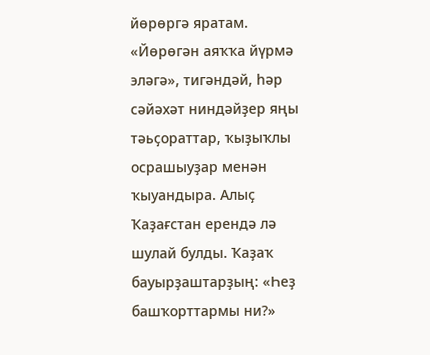йөрөргә яратам. «Йөрөгән аяҡҡа йүрмә эләгә», тигәндәй, һәр сәйәхәт ниндәйҙер яңы тәьҫораттар, ҡыҙыҡлы осрашыуҙар менән ҡыуандыра. Алыҫ Ҡаҙағстан ерендә лә шулай булды. Ҡаҙаҡ бауырҙаштарҙың: «Һеҙ башҡорттармы ни?»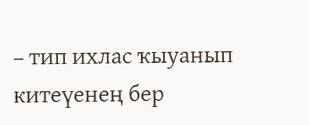– тип ихлас ҡыуанып китеүенең бер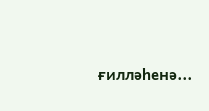ғилләһенә...